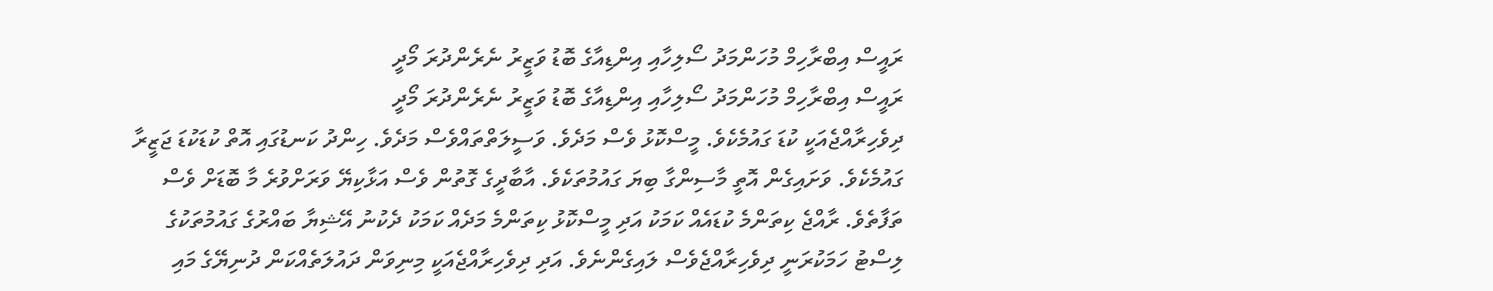ރައީސް އިބްރާހިމް މުހަންމަދު ސޯލިހާއި އިންޑިއާގެ ބޮޑު ވަޒީރު ނެރެންދުރަ މޯދީ
ރައީސް އިބްރާހިމް މުހަންމަދު ސޯލިހާއި އިންޑިއާގެ ބޮޑު ވަޒީރު ނެރެންދުރަ މޯދީ
ދިވެހިރާއްޖެއަކީ ކުޑަ ގައުމެކެވެ. މީސްކޮޅު ވެސް މަދެވެ. ވަސީލަތްތައްވެސް މަދެވެ. ހިންދު ކަނޑުގައި އޮތް ކުޑަކުޑަ ޖަޒީރާ ގައުމެކެވެ. ވަށައިގެން އޮތީ މާސިންގާ ބިޔަ ގައުމުތަކެވެ. އާބާދީގެ ގޮތުން ވެސް އަޅާކިޔޭ ވަރަށްވުރެ މާ ބޮޑަށް ވެސް ތަފާތެވެ. ރާއްޖެ ކިތަންމެ ކުޑައެއް ކަމަކު އަދި މީސްކޮޅު ކިތަންމެ މަދެއް ކަމަކު ދެކުނު އޭޝިޔާ ބައްރުގެ ގައުމުތަކުގެ ލިސްޓު ހަމަކުރަނީ ދިވެހިރާއްޖެވެސް ލައިގެންނެވެ. އަދި ދިވެހިރާއްޖެއަކީ މިނިވަން ދައުލަތެއްކަން ދުނިޔޭގެ މައި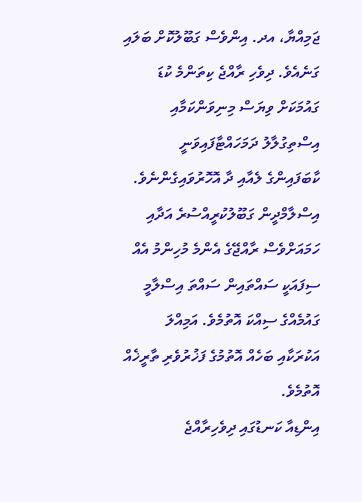ޖަމިއްޔާ، އދ. އިންވެސް ގަބޫލުކޮށް ބަލައި ގަނެއެވެ. ދިވެހި ރާއްޖެ ކިތަންމެ ކުޑަ ގައުމަކަށް ވިޔަސް މިނިވަންކަމާއި އިސްތިގުލާލު ދަމަހައްޓާފައިވަނީ ކާބަފައިންގެ ލެއާއި ދާ އޮހޮރުވައިގެންނެވެ. އިސްލާމްދީން ގަބޫލުކުރީއްސުރެ އަދާއި ހަމައަށްވެސް ރާއްޖޭގެ އެންމެ މުހިންމު އެއް ސިފައަކީ ސައްތައިން ސައްތަ އިސްލާމީ ގައުމެއްގެ ސިއްކަ އޮތުމެވެ. އަމިއްލަ އަކުރަކާއި ބަހެއް އޮތުމުގެ ފަޚުރުވެރި ތާރީޚެއް އޮތުމެވެ.
އިންޑިއާ ކަނޑުގައި ދިވެހިރާއްޖެ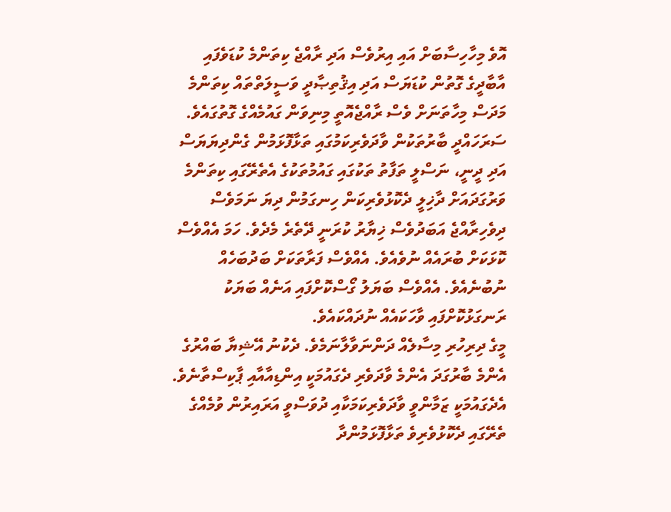އޮވެ މިހާހިސާބަށް އައި އިރުވެސް އަދި ރާއްޖެ ކިތަންމެ ކުޑަވެފައި އާބާދީގެ ގޮތުން ކުޑަޔަސް އަދި އިޤުތިޞާދީ ވަސީލަތްތައް ކިތަންމެ މަދަސް މިހާތަނަށް ވެސް ރާއްޖެއޮތީ މިނިވަން ގައުމެއްގެ ގޮތުގައެވެ. ސަރަހައްދީ ބާރުތަކުން ވާދަވެރިކަމުގައި ތަޅާފޮޅަމުން ގެންދިޔަޔަސް އަދި ދީނީ، ނަސްލީ ތަފާތު ތަކުގައި ގައުމުތަކުގެ އެތެރޭގައި ކިތަންމެ ވަރުގަދައަށް ދާޚިލީ ދެކޮޅުވެރިކަން ހިނގަމުން ދިޔަ ނަމަވެސް ދިވެހިރާއްޖެ އަބަދުވެސް ޚިޔާރު ކުރަނީ ދޭތެރެ މެދެވެ. ހަމަ އެއްވެސް ކޮޅަކަށް ބުރައެއް ނުވެއެވެ. އެއްވެސް ފަރާތަކަށް ބަދުބަހެއް ނުބުނެއެވެ. އެއްވެސް ބަޔަލު ގޯސްކޮށްފައި އަނެއް ބަޔަކު ރަނގަޅުކޮށްފައި ވާހަކައެއް ނުދައްކައެވެ.
މީގެ ދިރިހުރި މިސާލެއް ދަންނަވާލާނަމެވެ. ދެކުނު އޭޝިޔާ ބައްރުގެ އެންމެ ބާރުގަދަ އެންމެ ވާދަވެރި ދެގައުމަކީ އިންޑިއާއާއި ޕާކިސްތާނެވެ. އެދެގައުމަކީ ޒަމާންވީ ވާދަވެރިކަމަކާއި ދުވަސްވީ އަރައިރުން ވުމެއްގެ ތެރޭގައި ދެކޮޅުވެރިވެ ތަޅާފޮޅަމުންދާ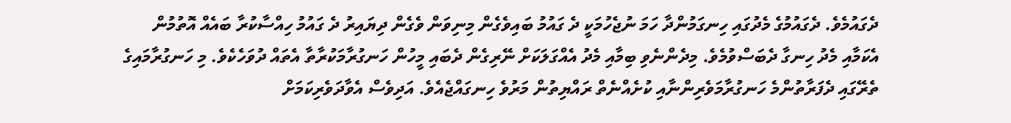ދެގައުމެވެ. ދެގައުމުގެ މެދުގައި ހިނގަމުންދާ ހަމަ ނުޖެހުމަކީ ދެ ގައުމު ބައިވެގެން މިނިވަން ވެގެން ދިޔައިރު ދެ ގައުމު ހިއްސާކުރާ ބައެއް އޮތުމުން އެކަމާއި މެދު ހިނގާ ދެބަސްވުމެވެ. މިދެންނެވި ބިމާއި މެދު އެއްގަލަކަށް ނޭރިގެން ދެބައި މީހުން ހަނގުރާމަކުރާތާ އެތައް ދުވަހެކެވެ. މި ހަނގުރާމައިގެ ތެރޭގައި ދެފަރާތުންމެ ހަނގުރާމަވެރިންނާއި ކުށެއްނެތް ރައްޔިތުން މަރުވެ ހިނގައްޖެއެވެ. އަދިވެސް އެވާދަވެރިކަމަށް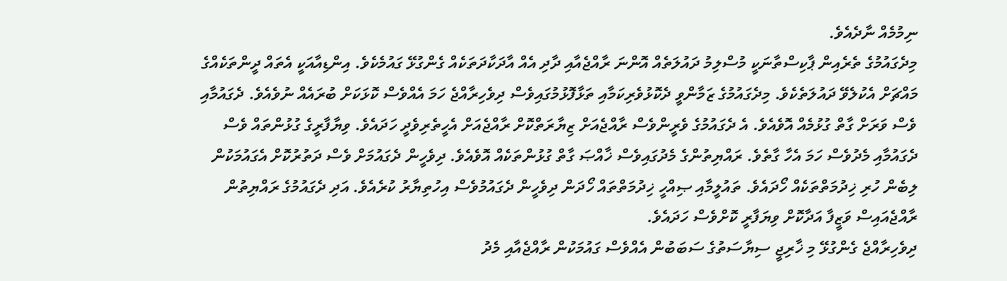ނިމުމެއް ނާދެއެވެ.
މިދެގައުމުގެ ތެރެއިން ޕާކިސްތާނަކީ މުސްލިމު ދައުލަތެއް އޮންނަ ރާއްޖެއާއި ދާދި އެއް އާދަކާދަތަކެއް ގެންގުޅޭ ގައުމެކެވެ. އިންޑިއާއަކީ އެތައް ދީންތަކެއްގެ މައްޗަށް އެކުލެވޭ ދައުލަތެކެވެ. މިދެގައުމުގެ ޒަމާންވީ ދެކޮޅުވެރިކަމާއި ތަޅާފޮޅުމުގައިވެސް ދިވެހިރާއްޖެ ހަމަ އެއްވެސް ކޮޅަކަށް ބުރައެއް ނުވެއެވެ. ދެގައުމާއި ވެސް ވަރަށް ގާތް ގުޅުމެއް އޮވެއެވެ. އެ ދެގައުމުގެ ވެރީންވެސް ރާއްޖެއަށް ޒިޔާރަތްކޮށް ރާއްޖެއަށް އެހީތެރިވެދީ ހަދައެވެ. ވިޔާފާރީގެ ގުޅުންތައް ވެސް ދެގައުމާއި މެދުވެސް ހަމަ އެހާ ގާތެވެ. ރައްޔިތުންގެ މެދުގައިވެސް ޚާއްޞަ ގާތް ގުޅުންތަކެއް އޮވެއެވެ. ދިވެހީން ދެގައުމަށް ވެސް ދަތުރުކޮށް އެގައުމަކުން ލިބެން ހުރި ޚިދުމަތްތަކެއް ހޯދައެވެ. ތައުލީމާއި ޞިއްހީ ޚިދުމަތްތައް ހޯދަން ދިވެހީން ދެގައުމުވެސް އިހުތިޔާރު ކުރެއެވެ. އަދި ދެގައުމުގެ ރައްޔިތުން ރާއްޖެއައިސް ވަޒީފާ އަދާކޮށް ވިޔަފާރީ ކޮށްވެސް ހަދައެވެ.
ދިވެހިރާއްޖެ ގެންގުޅޭ މި ޚާރިޖީ ސިޔާސަތުގެ ސަބަބުން އެއްވެސް ގައުމަކުން ރާއްޖެއާއި މެދު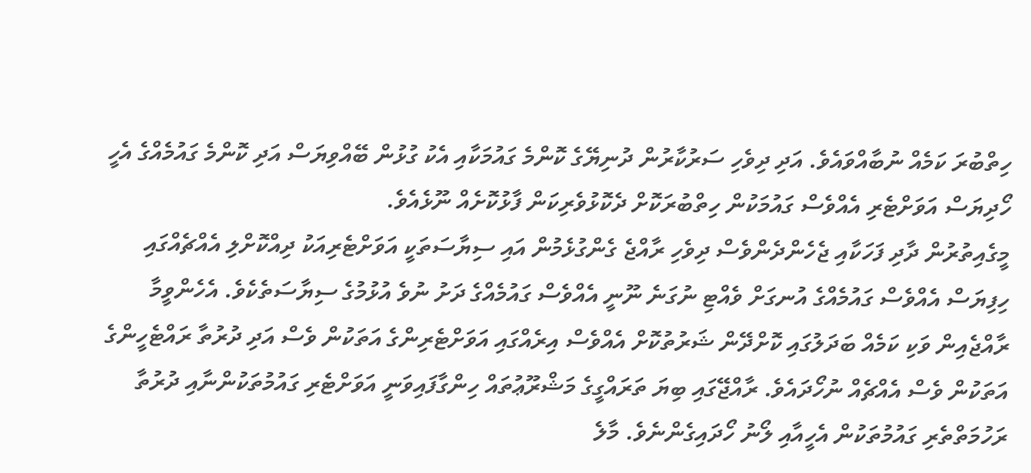ހިތްބުރަ ކަމެއް ނުބާއްވައެވެ. އަދި ދިވެހި ސަރުކާރުން ދުނިޔޭގެ ކޮންމެ ގައުމަކާއި އެކު ގުޅުން ބޭއްވިޔަސް އަދި ކޮންމެ ގައުމެއްގެ އެހީ ހޯދިޔަސް އަވަށްޓެރި އެއްވެސް ގައުމަކުން ހިތްބުރަކޮށް ދެކޮޅުވެރިކަން ފާޅުކޮށެއް ނޫޅެއެވެ.
މީގެއިތުރުން ދާދި ފަހަކާއި ޖެހެންދެންވެސް ދިވެހި ރާއްޖެ ގެންގުޅެމުން އައި ސިޔާސަތަކީ އަވަށްޓެރިއަކު ދިއްކޮށްލި އެއްޗެއްގައި ހިފިޔަސް އެއްވެސް ގައުމެއްގެ އުނގަށް ވެއްޓި ނުގަނެ ނޫނީ އެއްވެސް ގައުމެއްގެ ދަށު ނުވެ އުޅުމުގެ ސިޔާސަތެކެވެ. އެހެންވީމާ ރާއްޖެއިން ވަކި ކަމެއް ބަދަލުގައި ކޮށްދޭން ޝަރުތުކޮށް އެއްވެސް އިރެއްގައި އަވަށްޓެރިންގެ އަތަކުން ވެސް އަދި ދުރުތާ ރައްޓެހީންގެ އަތަކުން ވެސް އެއްޗެއް ނުހޯދައެވެ. ރާއްޖޭގައި ބިޔަ ތަރައްގީގެ މަޝްރޫޢުތައް ހިންގާފައިވަނީ އަވަށްޓެރި ގައުމުތަކުންނާއި ދުރުތާ ރަހުމަތްތެރި ގައުމުތަކުން އެހީއާއި ލޯނު ހޯދައިގެންނެވެ. މާލެ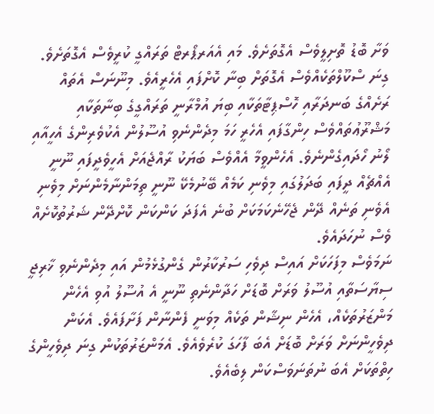ވަށާ ބޮޑު ތޮށިލީވެސް އެގޮތަށެވެ. މައި އެއަރޕޯރޓް ތަރައްގީ ކުރީވެސް އެގޮތަށެވެ. ގިނަ ސްކޫލްތަކެއްވެސް އެގޮތަށް ބިނާ ކޮށްފައި އެހެރީއެވެ. މިނޫނަސް އެތައް ރަށެއްގެ ބަނދަރާއި ހޮސްޕިޓާތަކާއި ބިޔަ އުމްރާނީ ތަރައްގީގެ ބިނާތަކާއި މަޝްރޫޢުތައްވެސް ހިންގާފައި އެހެރީ ހަމަ މިދެންނެވި އުސޫލުން އެކުވެރިންގެ އެހީއާއި ލޯނު ހޯދައިގެންނެވެ. އެހެންވީމާ އެއްވެސް ބަޔަކު ރާއްޖެއަށް އެހީވެދީފައި ނޫނީ އެއްޗެއް ދީފައި ބަދަލުގައި މިވެނި ކަމެއް ބޭނުމެކޭ ނޫނީ ތިމަންނާމެންނަށް މިވެނި އެވެނި ތަނެއް ދޭން ޖެހޭނެކަމަކަށް ބުނެ އެފަދަ ކަންކަން ކޮށްދޭން ޝަރުތުކޮށެއް ވެސް ނުހަދައެވެ.
ނަމަވެސް މިފަހަކަށް އައިސް ދިވެހި ސަރުކާރުން ގެންގުޅެމުން އައި މިދެންނެވި ޚާރިޖީ ސިޔާސަތާއި އުސޫލު ވަރަށް ބޮޑަށް ހަދާންނެތި ނޫނީ އެ އުސޫލު އުވި އެހެން މަންޒަރުތަކެއް، އެހެން ނިޝާން ތަކެއް މިވަނީ ފެންނާން ފަށާފައެވެ. އެކަން ދިވެހީންނަށް ވަރަށް ބޮޑަށް އެބަ ފާހަގަ ކުރެވެއެވެ. އެމަންޒަރުތަކުން ގިނަ ދިވެހީންގެ ހިތްތަކަށް އެބަ ނުތަނަވަސްކަން ލިބެއެވެ.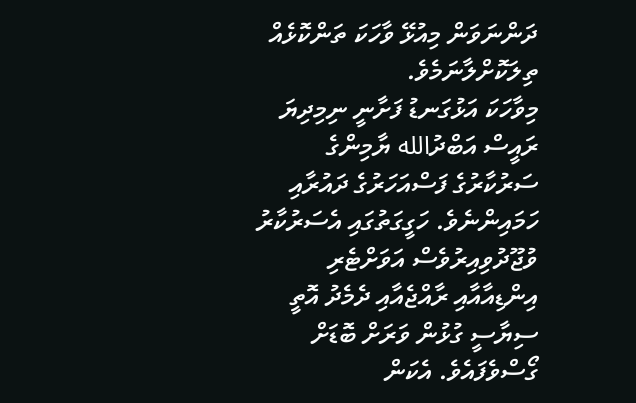ދަންނަވަން މިއުޅޭ ވާހަކަ ތަންކޮޅެއް ތިލަކޮށްލާނަމެވެ.
މިވާހަކަ އަޅުގަނޑު ފަށާނީ ނިމިދިޔަ ރައީސް އަބްދުالله ޔާމިންގެ ސަރުކާރުގެ ފަސްއަހަރުގެ ދައުރާއި ހަމައިންނެވެ. ހަގީގަތުގައި އެސަރުކާރު ވުޖޫދުވިއިރުވެސް އަވަށްޓެރި އިންޑިއާއާއި ރާއްޖެއާއި ދެމެދު އޮތީ ސިޔާސީ ގުޅުން ވަރަށް ބޮޑަށް ގޯސްވެފައެވެ. އެކަން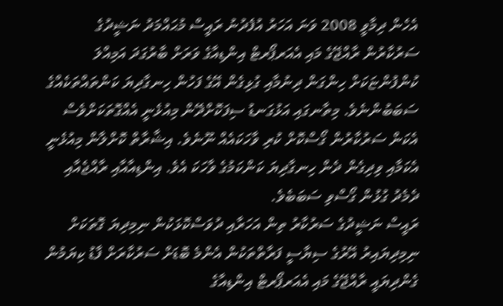އެހެން ދިމާވީ 2008 ވަނަ އަހަރު އުފެދުނު ރައީސް މުޙައްމަދު ނަޝީދުގެ ސަރުކާރުން ރާއްޖޭގެ މައި އެއަރޕޯރޓް އިންޑިއާގެ ވަރަށް ބާރުގަދަ އަމިއްލަ ކުންފުންޏަކަށް ހިންގަން ދިނުމާއި ގުޅިގެން އޭގެ ފަހުން ހިނގާދިޔަ ކަންތައްތަކެއްގެ ސަބަބުންނެވެ. މިތާނގައި އަޅުގަނޑު ސިފަކޮށްދޭން މިއުޅެނީ އެއްގޮތަކަށްވެސް އެކަން ސަރުކާރުން ގޯސްކޮށް ކުރި ވާހަކައެއް ނޫނެވެ. އިޝާރާތް ކޮށްލާން މިއުޅެނީ އެކަމާއި ވިދިގެން ދެން ހިނގާދިޔަ ކަންކަމުގެ ވާހަކަ އެވެ. އިންޑިއާއާއި ރާއްޖެއާއި ދެމެދު ގުޅުން ގޯސްވި ސަބަބެވެ.
ރައީސް ނަޝީދުގެ ސަރުކާރު ތިން އަހަރާއި ދުވަސްކޮޅަކުން ނިމިދިޔަ ގޮތަކަށް ނިމިދިޔައިރު އޭރުގެ ސިޔާސީ ފަރާތްތަކުން އެންމެ ބޮޑަށް ސަރުކާރަށް ފާޑު ކިޔަމުން ގެންދިޔައީ ރާއްޖޭގެ މައި އެއަރޕޯރޓް އިންޑިއާގެ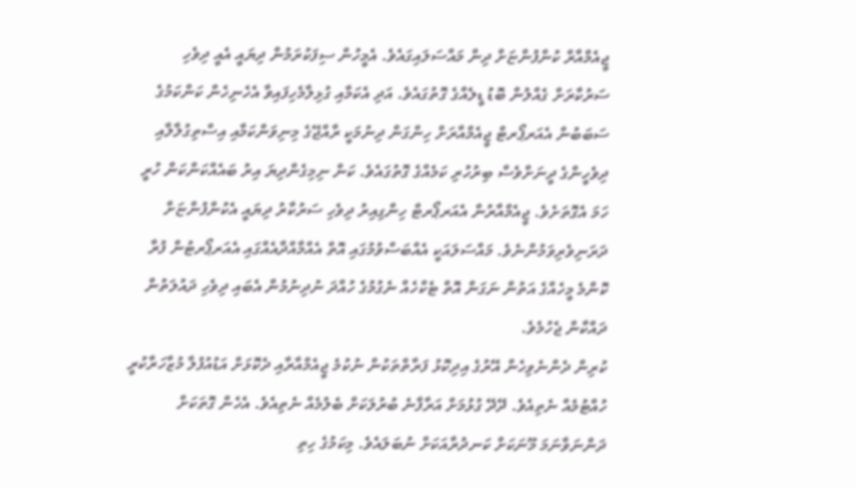ޖީއެމްއާރް ކުންފުންޏަށް ދިން މައްސަލައިގައެވެ. އެމީހުން ސިފަކުރަމުން ދިޔައީ އެއީ ދިވެހި ސަރުކާރަށް ގެއްލުން ބޮޑު ޑީލެއްގެ ގޮތުގައެވެ. އަދި އެކަމާއި ގުޅިލާމެހިފައިވާ އެހެނިހެން ކަންކަމުގެ ސަބަބުން އެއަރޕޯރޓް ޖީއެމްއާރަށް ހިންގަން ދިނުމަކީ ރާއްޖޭގެ މިނިވަންކަމާއި އިސްތިގުލާލާއި ދިވެހީންގެ ދީނަށްވެސް ބިރުހުރި ކަމެއްގެ ގޮތުގައެވެ. ކަން ނިމިގެންދިޔަ އިރު ބައެއްކަންކަން ހުރީ ހަމަ އެގޮތަށެވެ. ޖީއެމްއާރުން އެއަރޕޯރޓް ހިންގިއިރު ދިވެހި ސަރުކާރު ދިޔައީ އެކުންފުންޏަށް ދަރަނިވެރިވަމުންނެވެ. މައްސަލައަކީ އެއްބަސްވުމުގައި އޮތް އެއްމާއްދާއެއްގައި އެއަރޕޯރޓުން ފުރާ ކޮންމެ މީހެއްގެ އަތުން ނަގަން އޮތް ޓެކްހެއް ނެގުމުގެ ހުއްދަ ނުދިނުމުން އެބައި ދިވެހި ދައުލަތުން ދައްކާން ޖެހުމެވެ.
ކުރިން ދެންނެވިހެން އޭރުގެ އިދިކޮޅު ފަރާތްތަކުން ނުކުމެ ޖީއެމްއާރާއި ދެކޮޅަށް އަޑުއުފުލާ މުޒާހަރާކުރީ ހުއްޓުމެއް ނެތިއެވެ. ދޭދޭ ގުޅުމަށް އަރާފާނެ ބުރުލަކަށް ބެލުމެއް ނެތިއެވެ. އެހެން ގޮތަކަށް ދަންނަވާނަމަ މޫނަކަށް ކަނދުރާއަކަށް ނުބަލައެވެ. މިކަމުގެ ހިތި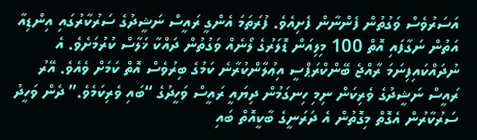އަސަރުވެސް ވަގުތުން ފެންނާން ފެށިއެވެ. ފުރަތަމަ އެންގީ ރައީސް ނަޝީދުގެ ސަރުކާރުގައި އިންޑިއާ އަތުން ނަގާފައި އޮތް 100 މިލިއަން ޑޮލަރުގެ ލޯނެއް ވަގުތުން ދައްކާ ޚަލާސް ކުރުމަށެވެ. އެ ނުދައްކައިފިނަމަ ރާއްޖެ ބޭންކްރަޕްސީ އިޢުލާންކުރާނެ ކަމުގެ ބިރުވެސް އޮތް ކަމަށް ވެއެވެ. އޭރު ރައީސް ނަޝީދުގެ ވެރިކަން ނިމި ހިނގަމުން ދިޔައީ ރައީސް ވަހީދުގެ “ބައި ވެރިކަމެވެ.” ދެން ވަހީދު ސަރުކާރުން އެގޮތް މިގޮތުން އެ ދަރަނީގެ ބާކީއޮތް ބައި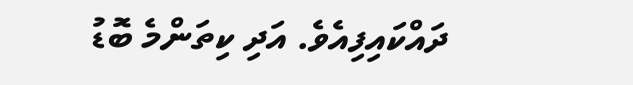ދައްކައިފިއެވެ. އަދި ކިތަންމެ ބޮޑު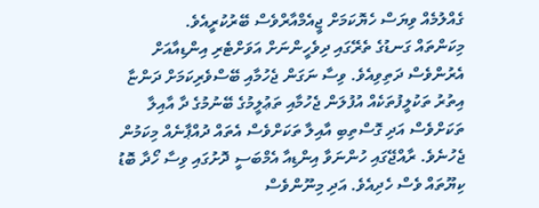ގެއްލުމެއް ވިޔަސް ހެޔޮކަމަށް ޖީއެމްއާރްވެސް ބޭރުކުރީއެވެ.
މިކަންތައް ގަނޑުގެ ތެރޭގައި ދިވެހީންނަށް އަވަށްޓެރި އިންޑިއާއަށް އެރުންވެސް ދަތިވިއެވެ. ވިސާ ނަގަން ޖެހުމާއި ބޭސްވެރިކަމަށް ދަންޏާ އިތުރު ތަކުލީފުތަކެއް އުފުލަން ޖެހުމާއި ތަޢުލީމުގެ ބޭނުމުގެ ދާ އާއިލާ ތަކަށްވެސް އަދި ގޮސްތިބި އާއިލާ ތަކަށްވެސް އެތައް ދުއްޕާނެއް މިކަމުން ޖެހުނެވެ. ރާއްޖޭގައި ހުންނަވާ އިންޑިއާ އެމްބަސީ ދޮށުގައި ވިސާ ހޯދާ ބޮޑު ކިޔޫތައް ވެސް ހެދިއެވެ. އަދި މިނޫންވެސް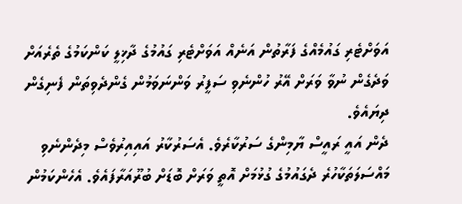އަވަށްޓެރި ގައުމެއްގެ ފަރާތުން އަނެއް އަވަށްޓެރި ގައުމުގެ ދާޚިލީ ކަންކަމުގެ ތެރެއަށް ވަދެގެން ނުވާ ވަރަށް އޭރު ހުންނެވި ސަފީރު ވަންނަވަމުން ގެންދެވިތަން ފެނިގެން ދިޔައެވެ.
ދެން އައީ ރައީސް ޔާމިންގެ ސަރުކާރެވެ. އެސަރުކާރު އައިއިރުވެސް މިދެންނެވި މައްސަލަތަކާހުރެ ދެގައުމުގެ ގުޅުމަށް އޮތީ ވަރަށް ބޮޑަށް ބުރޫއަރާފައެވެ. އެހެންކަމުން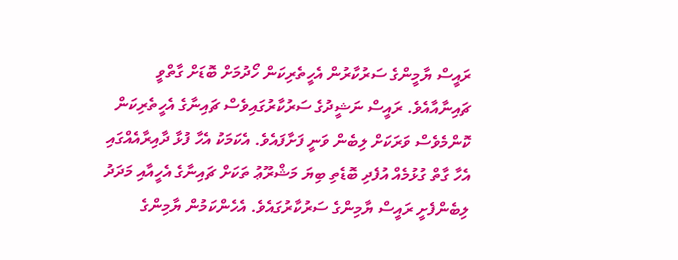ރައީސް ޔާމީންގެ ސަރުކާރުން އެހީތެރިކަން ހޯދުމަށް ބޮޑަށް ގާތްވީ ޗައިނާއާއެވެ. ރައީސް ނަޝީދުގެ ސަރުކާރުގައިވެސް ޗައިނާގެ އެހީތެރިކަން ކޮންމެވެސް ވަރަކަށް ލިބެން ވަނީ ފަށާފައެވެ. އެކަމަކު އެހާ ފުޅާ ދާއިރާއެއްގައި އެހާ ގާތް ގުޅުމެއް އުފެދި ބޮޑެތި ބިޔަ މަޝްރޫޢު ތަކަށް ޗައިނާގެ އެހީއާއި މަދަދު ލިބެންފެށީ ރައީސް ޔާމިންގެ ސަރުކާރުގައެވެ. އެހެންކަމުން ޔާމިންގެ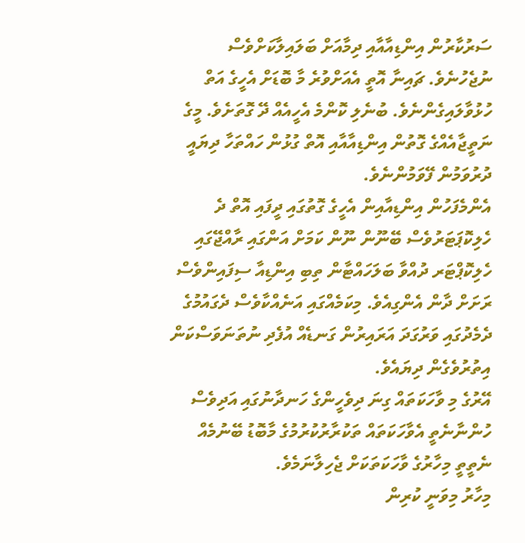ސަރުކާރުން އިންޑިއާއާއި ދިމާއަށް ބަލައިލާކަށްވެސް ނުޖެހުނެވެ. ޗައިނާ އޮތީ އެއަށްވުރެ މާ ބޮޑަށް އެހީގެ އަތް ހުޅުވާލައިގެންނެވެ. ބުނެލި ކޮންމެ އެހީއެއް ދޭ ގޮތަށެވެ. މީގެ ނަތީޖާއެއްގެ ގޮތުން އިންޑިއާއާއި އޮތް ގުޅުން ހައްތަހާ ދިޔައީ ދުރުވަމުން ފޭވަމުންނެވެ.
އެންމެފަހުން އިންޑިއާއިން އެހީގެ ގޮތުގައި ދީފައި އޮތް ދެ ހެލިކޮޕަޓަރުވެސް ބޭނޫން ނޫން ކަމަށް އަންގައި ރާއްޖޭގައި ހެލިކޮޕްޓަރ ދުއްވާ ބަލަހައްޓާން ތިބި އިންޑިއާ ސިފައިންވެސް ރަށަށް ދާން އެންގިއެވެ. މިކަމެއްގައި އަނެއްކާވެސް ދެގައުމުގެ ދެމެދުގައި ވަރުގަދަ އަރައިރުން ގަނޑެއް އުފެދި ނުތަނަވަސްކަން އިތުރުވެގެން ދިޔައެވެ.
އޭރުގެ މި ވާހަކަތައް ގިނަ ދިވެހީންގެ ހަނދާނުގައި އަދިވެސް ހުންނާނެތީ އެވާހަކަތައް ތަކުރާރުކުރުމުގެ މާބޮޑު ބޭނުމެއް ނެތީތީ މިހާރުގެ ވާހަކަތަކަށް ޖެހިލާނަމެވެ.
މިހާރު މިވަނީ ކުރިން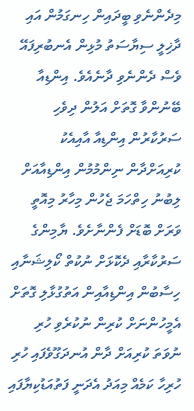މިދެންނެވި ބީދައިން ހިނގަމުން އައި ދާޚިލީ ސިޔާސަތު މުޅިން އެނބުރިފައޭ ވެސް ދެންނެވި ދާނެއެވެ. އިންޑިއާ ބޭނުންވާ ގޮތަށް އަލުން ދިވެހި ސަރުކާރުން އިންޑިއާ އާއިއެކު ކުރިއަށްދާން ނިންމުމުން އިންޑިއާއަށް ލިބުނު ހިތްހަމަ ޖެހުން މިހާރު މިއޮތީ ވަރަށް ބޮޑަށް ފެންނާށެވެ. ޔާމިންގެ ސަރުކާރާއި ދެކޮޅަށް ނުކުތް ކޯލިޝަނާއި ހިސާބުން އިންޑިއާއިން އަތުގުޅާލި ގޮތަށް އެމީހުންނަށް ކުރިން ނުކުރެވި ހުރި ނުވަތަ ކުރިއަށް ދާން އުނދަގޫވެފައި ހުރި ހުރިހާ ކަމެއް މިއަދު އެދަނީ ފަތުއަޑުކިޔާފައި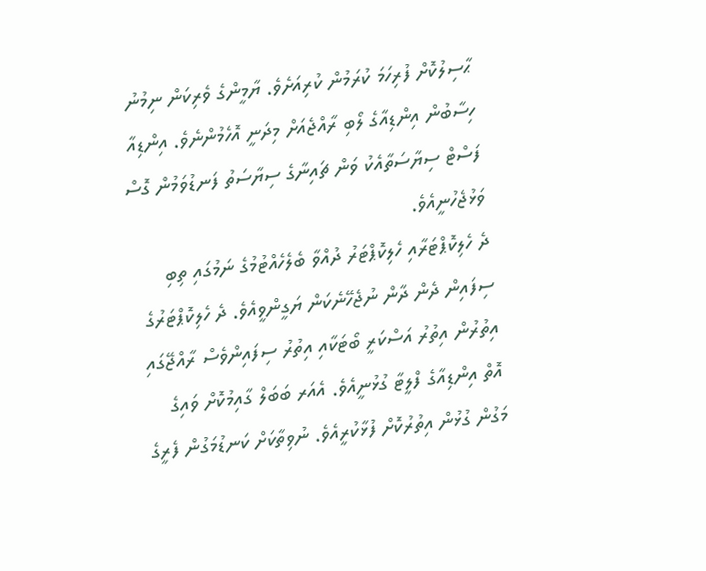ޙާސިލުކޮށް ފުރިހަމަ ކުރަމުން ކުރިއަށެވެ. ޔާމީންގެ ވެރިކަން ނިމުނު ހިސާބުން އިންޑިއާގެ ލޯބި ރާއްޖެއަށް މިދަނީ އޮހެމުންނެވެ. އިންޑިއާ ފަސްޓް ސިޔާސަތާއެކު ވަން ޗައިނާގެ ސިޔާސަތު ފަނޑުވަމުން ގޮސް ވަޅުޖެހުނީއެވެ.
ދެ ހެލިކޮޕްޓަރާއި ހެލިކޮޕްޓަރު ދުއްވާ ބެލެހެއްޓުމުގެ ނަމުގައި ތިބި ސިފައިން ދެން ދާން ނުޖެހޭނެކަން ޔަގީންވީއެވެ. ދެ ހެލިކޮޕްޓަރުގެ އިތުރުން އިތުރު އަސްކަރީ ބޯޓަކާއި އިތުރު ސިފައިންވެސް ރާއްޖޭގައި އޮތް އިންޑިއާގެ ފްލީޓާ ގުޅުނީއެވެ. އެއަރ ބަބަލް ގާއިމުކޮށް ވައިގެ މަގުން ގުޅުން އިތުރުކޮށް ފުޅާކުރީއެވެ. ނުވިތާކަށް ކަނޑުމަގުން ފެރީގެ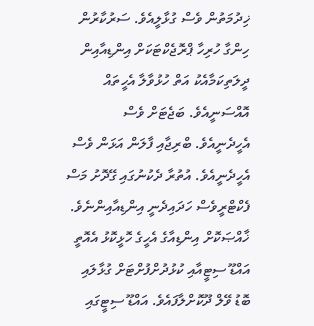ޚިދުމަތުން ވެސް ގުޅާލީއެވެ. ސަރުކާރުން ހިންގާ ހުރިހާ ޕްރޮޖެކްޓަކަށް އިންޑިއާއިން ދީލަތިކަމާއެކު އަތް ހުޅުވާލާ އެހީތައް އޮއްސަނީއެވެ. ބަޖެޓަށް ވެސް އެހީދެނީއެވެ. ބްރިޖާއި ފާލަން އަޅަން ވެސް އެހީދެނީއެވެ. އުތުރާ ދެކުނުގައި ގޭދޮށު މަސް ފެކްޓްރީވެސް ހަދައިދެނީ އިންޑިއާއިންނެވެ. ޚާއްޞަކޮށް އިންޑިއާގެ އެހީގެ ހޮޅީކޮޅު އެއޮތީ އައްޑޫ ސިޓީއާއި ކުޅުދުށްފުށްޓަށް ގުޅާލައި ބޮޑު ވޭލް ދޫކޮށްލާފައެވެ. އައްޑޫ ސިޓީގައި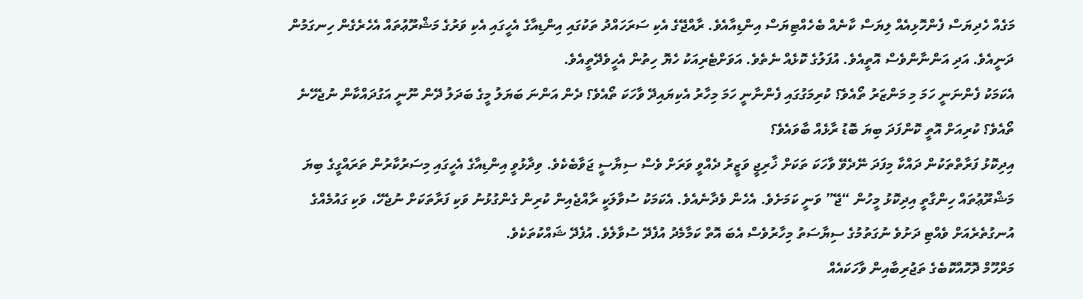މަގެއް ހެދިޔަސް ފެންހޮޅިއެއް ލިޔަސް ކާނެއް ބެހެއްޓިޔަސް އިންޑިއާއެވެ. ރާއްޖޭގެ އެކި ސަރަހައްދު ތަކުގައި އިންޑިއާގެ އެހީގައި އެކި ވަރުގެ މަޝްރޫޢުތައް އެހެރެގެން ހިނގަމުން ދަނީއެވެ. އަދި އަންނާންވެސް އޮތީއެވެ. އުފަލުގެ ކޮޅެއް ނެތެވެ. އަވަށްޓެރިއަކު ހެޔޮ ހިތުން އެހީވެދޭތީއެވެ.
އެކަމަކު ފެންނަނީ ހަމަ މި މަންޒަރު ތޯއެވެ؟ ކުރިމަގުގައި ފެންނާނީ ހަމަ މިހާރު އެކިޔައިދޭ ވާހަކަ ތޯއެވެ؟ ދެން އަންނަ ބަޔަލު މީގެ ބަދަލު ދޭން ނޫނީ އަގުދައްކާން ނުޖެހޭނެ ތޯއެވެ؟ ކުރިއަށް އޮތީ ކޮންފަދަ ބިޔަ ބޮޑު ރާޅެއް ބާވައެވެ؟
އިދިކޮޅު ފަރާތްތަކުން ދައްކާ މިފަދަ ނޭދެވޭ ވާހަކަ ތަކަށް ޚާރިޖީ ވަޒީރު ދެއްވީ ވަރަށް ވެސް ސިޔާސީ ޖަވާބެކެވެ. ވިދާޅުވީ އިންޑިއާގެ އެހީގައި މިސަރުކާރުން ތަރައްގީގެ ބިޔަ މަޝްރޫޢުތައް ހިންގާތީ އިދިކޮޅު މީހުން “ޖޭ” ވަނީ ކަމަށެވެ. އެހެން ވެދާނެއެވެ. އެކަމަކު ސުވާލަކީ ރާއްޖެއިން ކުރިން ގެންގުޅުނު ވަކި ފަރާތަކަށް ނުޖެހޭ، ވަކި ގައުމެއްގެ އުނގުތެރެއަށް ވެއްޓި ދަށުވެ ނުގަތުމުގެ ސިޔާސަތު މިހާރުވެސް އެބަ އޮތް ކަމާމެދު އުފެދޭ ސުވާލެވެ. އުފެދޭ ޝައްކުތަކެވެ.
މަރްހޫމް ދޮހޮއްކޮބެގެ ތަޖުރިބާއިން ވާހަކައެއް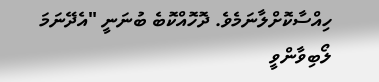ހިއްސާކޮށްލާނަމެވެ. ދޮހޮއްކޮބެ ބުނަނީ "އެދޭނަމަ ލޯބިވާންވީ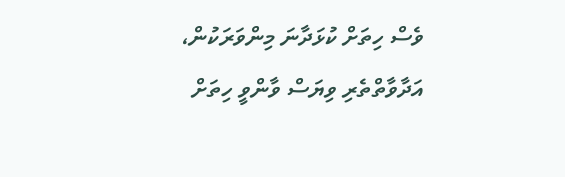ވެސް ހިތަށް ކުޅަދާނަ މިންވަރަކުން، އަދާވާތްތެރި ވިޔަސް ވާންވީ ހިތަށް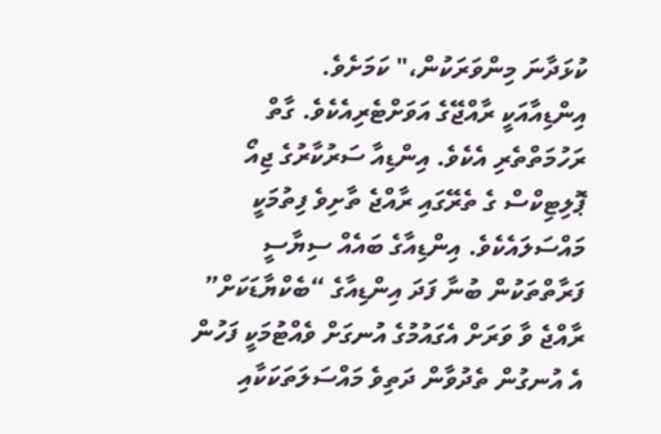ކުޅަދާނަ މިންވަރަކުން،" ކަމަށެވެ.
އިންޑިއާއަކީ ރާއްޖޭގެ އަވަށްޓެރިއެކެވެ. ގާތް ރަހުމަތްތެރި އެކެވެ. އިންޑިއާ ސަރުކާރުގެ ޖިއޯ ޕޮލިޓިކްސް ގެ ތެރޭގައި ރާއްޖެ ތާށިވެ ފިތުމަކީ މައްސަލައެކެވެ. އިންޑިއާގެ ބައެއް ސިޔާސީ ފަރާތްތަކުން ބުނާ ފަދަ އިންޑިއާގެ “ބެކްޔާޑަކަށް” ރާއްޖެ ވާ ވަރަށް އެގައުމުގެ އުނގަށް ވެއްޓުމަކީ ފަހުން އެ އުނގުން ތެދުވާން ދަތިވެ މައްސަލަތަކަކާއި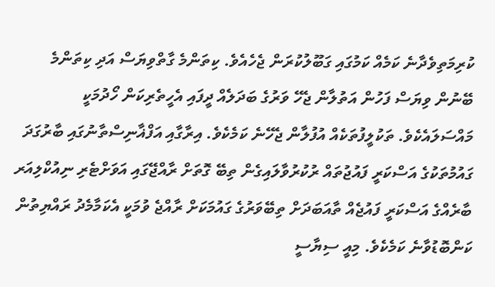ކުރިމަތިވެދާނެ ކަމެއް ކަމުގައި ގަބޫލުކުރަން ޖެހެއެވެ. ކިތަންމެ ގާތްވިޔަސް އަދި ކިތަންމެ ބޭނުން ވިޔަސް ފަހުން އަތުލާން ޖެހޭ ވަރުގެ ބަދަލެއް ދީފައި އެހީތެރިކަން ހޯދުމަކީ މައްސަލައެކެވެ. ތަކުލީފުތަކެއް އުފުލާން ޖެހޭނެ ކަމެކެވެ. އިރާގާއި އަފްޣާނިސްތާނުގައި ބާރުގަދަ ގައުމުތަކުގެ އަސްކަރީ ފައުޖުތައް ރުކުރުވާލައިގެން ތިބޭ ގޮތަށް ރާއްޖޭގައި އަވަށްޓެރި ނިއުކްލިއަރ ބާރެއްގެ އަސްކަރީ ފައުޖެއް ތާއަބަދަށް ތިބޭވަރުގެ ގައުމަކަށް ރާއްޖެ ވުމަކީ އެކަމާމެދު ރައްޔިތުން ކަންބޮޑުވާނެ ކަމެކެވެ. މިއީ ސިޔާސީ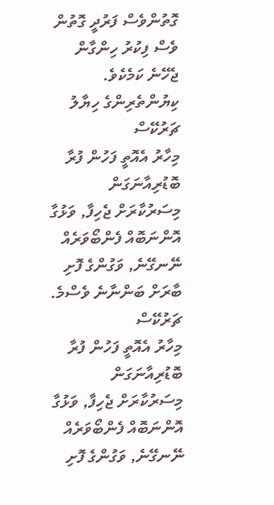ގޮތުންވެސް ފަރުދީ ގޮތުން ވެސް ފިކުރު ހިންގާން ޖެހޭނެ ކަމެކެވެ.
ކިޔުންތެރިންގެ ހިޔާލު
ޗަރުކޭސް
މިހާރު އެއޮތީ ފަހުން ފުރާ ބޮޑުރިއާނަގަން މިސަރުކާރަށް ޖެހިފާ, ވަޅުގާ އޮންނަބޮއް ފެންބޯވަރެއް ނޭނގޭނެ, ވަގުންގެ ފޮށި ބާރަށް ބަންނާނެ ވެސްމެ.
ޗަރުކޭސް
މިހާރު އެއޮތީ ފަހުން ފުރާ ބޮޑުރިއާނަގަން މިސަރުކާރަށް ޖެހިފާ, ވަޅުގާ އޮންނަބޮއް ފެންބޯވަރެއް ނޭނގޭނެ, ވަގުންގެ ފޮށި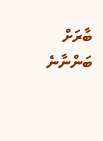ބާރަށް ބަންނާނެ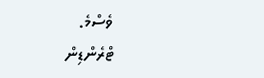ވެސްމެ.
ޓްރެންޑިން